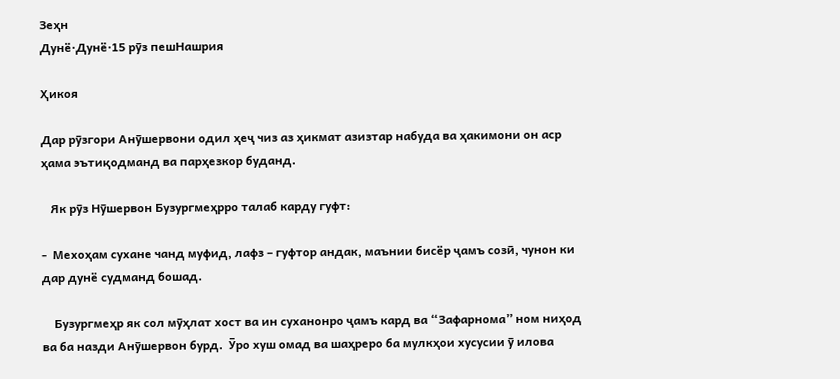Зеҳн
Дунё·Дунё·15 рӯз пешНашрия

Ҳикоя

Дар рӯзгори Анӯшервони одил ҳеҷ чиз аз ҳикмат азизтар набуда ва ҳакимони он аср ҳама эътиқодманд ва парҳезкор буданд.

   Як рӯз Нӯшервон Бузургмеҳрро талаб карду гуфт:

-  Мехоҳам сухане чанд муфид, лафз – гуфтор андак, маънии бисёр ҷамъ созӣ, чунон ки дар дунё судманд бошад.

    Бузургмеҳр як сол мӯҳлат хост ва ин суханонро ҷамъ кард ва “Зафарнома” ном ниҳод ва ба назди Анӯшервон бурд.  Ӯро хуш омад ва шаҳреро ба мулкҳои хусусии ӯ илова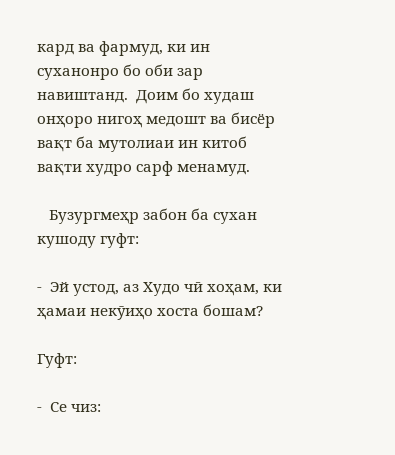кард ва фармуд, ки ин суханонро бо оби зар навиштанд.  Доим бо худаш онҳоро нигоҳ медошт ва бисёр вақт ба мутолиаи ин китоб вақти худро сарф менамуд.

   Бузургмеҳр забон ба сухан кушоду гуфт:

-  Эй устод, аз Худо чӣ хоҳам, ки ҳамаи некӯиҳо хоста бошам?

Гуфт:

-  Се чиз: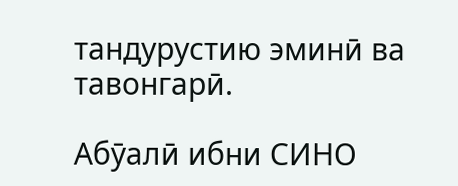тандурустию эминӣ ва тавонгарӣ.

Абӯалӣ ибни СИНО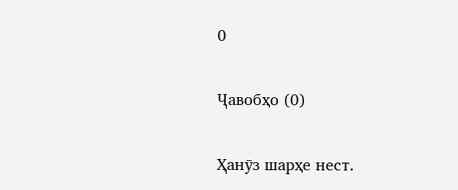0

Ҷавобҳо (0)

Ҳанӯз шарҳе нест.